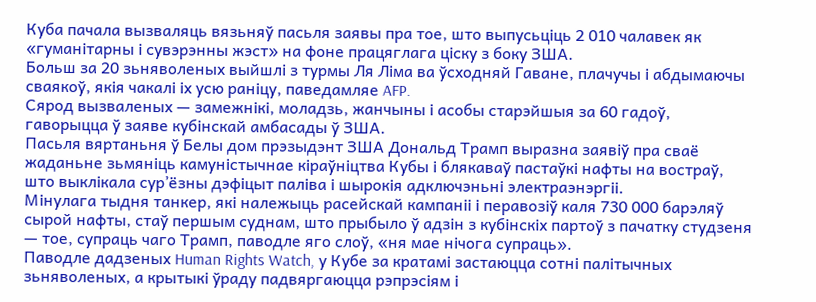Куба пачала вызваляць вязьняў пасьля заявы пра тое, што выпусьціць 2 010 чалавек як «гуманітарны і сувэрэнны жэст» на фоне працяглага ціску з боку ЗША.
Больш за 20 зьняволеных выйшлі з турмы Ля Ліма ва ўсходняй Гаване, плачучы і абдымаючы сваякоў, якія чакалі іх усю раніцу, паведамляе AFP.
Сярод вызваленых — замежнікі, моладзь, жанчыны і асобы старэйшыя за 60 гадоў, гаворыцца ў заяве кубінскай амбасады ў ЗША.
Пасьля вяртаньня ў Белы дом прэзыдэнт ЗША Дональд Трамп выразна заявіў пра сваё жаданьне зьмяніць камуністычнае кіраўніцтва Кубы і блякаваў пастаўкі нафты на востраў, што выклікала сур’ёзны дэфіцыт паліва і шырокія адключэньні электраэнэргіі.
Мінулага тыдня танкер, які належыць расейскай кампаніі і перавозіў каля 730 000 барэляў сырой нафты, стаў першым суднам, што прыбыло ў адзін з кубінскіх партоў з пачатку студзеня — тое, супраць чаго Трамп, паводле яго слоў, «ня мае нічога супраць».
Паводле дадзеных Human Rights Watch, у Кубе за кратамі застаюцца сотні палітычных зьняволеных, а крытыкі ўраду падвяргаюцца рэпрэсіям і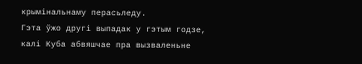крымінальнаму перасьледу.
Гэта ўжо другі выпадак у гэтым годзе, калі Куба абвяшчае пра вызваленьне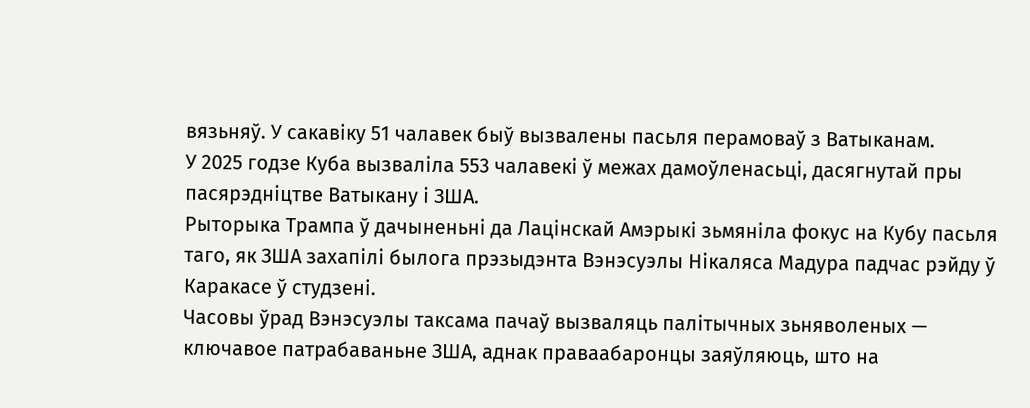вязьняў. У сакавіку 51 чалавек быў вызвалены пасьля перамоваў з Ватыканам.
У 2025 годзе Куба вызваліла 553 чалавекі ў межах дамоўленасьці, дасягнутай пры пасярэдніцтве Ватыкану і ЗША.
Рыторыка Трампа ў дачыненьні да Лацінскай Амэрыкі зьмяніла фокус на Кубу пасьля таго, як ЗША захапілі былога прэзыдэнта Вэнэсуэлы Нікаляса Мадура падчас рэйду ў Каракасе ў студзені.
Часовы ўрад Вэнэсуэлы таксама пачаў вызваляць палітычных зьняволеных — ключавое патрабаваньне ЗША, аднак праваабаронцы заяўляюць, што на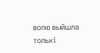волю выйшла толькі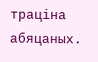траціна абяцаных.